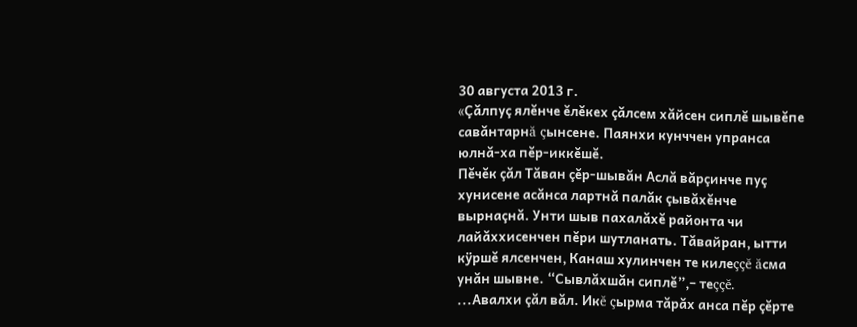30 августа 2013 г.
«Çăлпуç ялĕнче ĕлĕкех çăлсем хăйсен сиплĕ шывĕпе савăнтарнă çынсене. Паянхи кунччен упранса юлнă-ха пĕр-иккĕшĕ.
Пĕчĕк çăл Тăван çĕр-шывăн Аслă вăрçинче пуç хунисене асăнса лартнă палăк çывăхĕнче вырнаçнă. Унти шыв пахалăхĕ районта чи лайăххисенчен пĕри шутланать. Тăвайран, ытти кÿршĕ ялсенчен, Канаш хулинчен те килеççĕ ăсма унăн шывне. “Сывлăхшăн сиплĕ”,– теççĕ.
...Авалхи çăл вăл. Икĕ çырма тăрăх анса пĕр çĕрте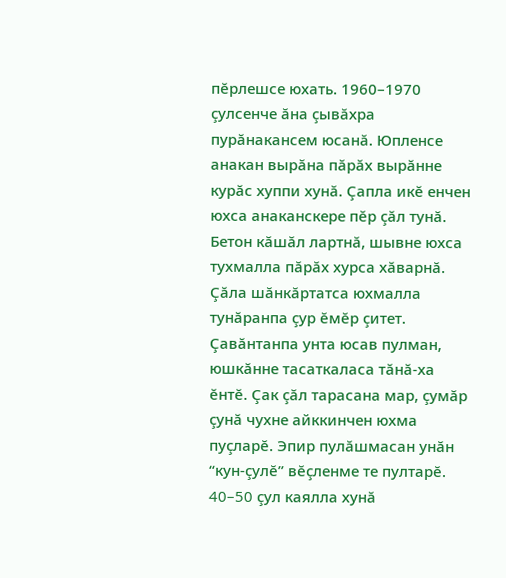пĕрлешсе юхать. 1960–1970 çулсенче ăна çывăхра пурăнакансем юсанă. Юпленсе анакан вырăна пăрăх вырăнне курăс хуппи хунă. Çапла икĕ енчен юхса анаканскере пĕр çăл тунă. Бетон кăшăл лартнă, шывне юхса тухмалла пăрăх хурса хăварнă. Çăла шăнкăртатса юхмалла тунăранпа çур ĕмĕр çитет. Çавăнтанпа унта юсав пулман, юшкăнне тасаткаласа тăнă-ха ĕнтĕ. Çак çăл тарасана мар, çумăр çунă чухне айккинчен юхма пуçларĕ. Эпир пулăшмасан унăн “кун-çулĕ” вĕçленме те пултарĕ. 40–50 çул каялла хунă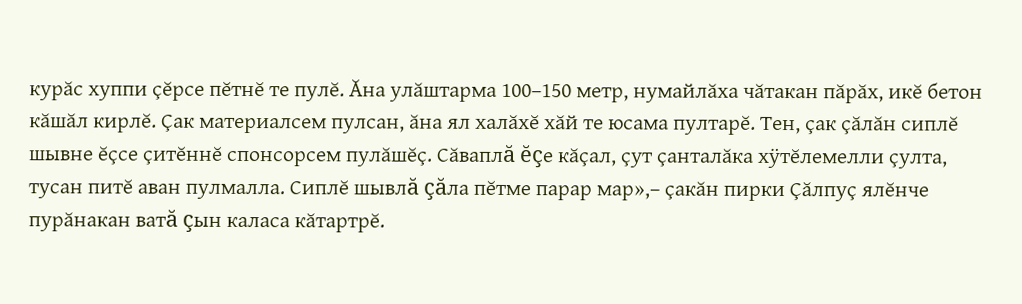курăс хуппи çĕрсе пĕтнĕ те пулĕ. Ăна улăштарма 100–150 метр, нумайлăха чăтакан пăрăх, икĕ бетон кăшăл кирлĕ. Çак материалсем пулсан, ăна ял халăхĕ хăй те юсама пултарĕ. Тен, çак çăлăн сиплĕ шывне ĕçсе çитĕннĕ спонсорсем пулăшĕç. Сăваплă ĕçе кăçал, çут çанталăка хÿтĕлемелли çулта, тусан питĕ аван пулмалла. Сиплĕ шывлă çăла пĕтме парар мар»,– çакăн пирки Çăлпуç ялĕнче пурăнакан ватă çын каласа кăтартрĕ.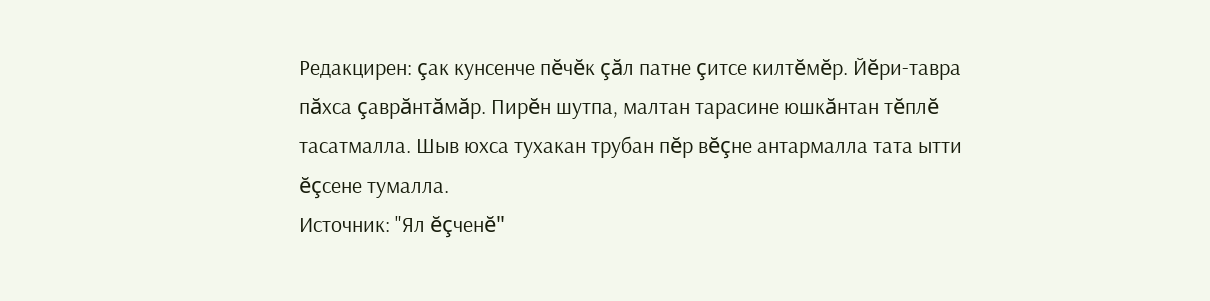Редакцирен: çак кунсенче пĕчĕк çăл патне çитсе килтĕмĕр. Йĕри-тавра пăхса çаврăнтăмăр. Пирĕн шутпа, малтан тарасине юшкăнтан тĕплĕ тасатмалла. Шыв юхса тухакан трубан пĕр вĕçне антармалла тата ытти ĕçсене тумалла.
Источник: "Ял ĕçченĕ"